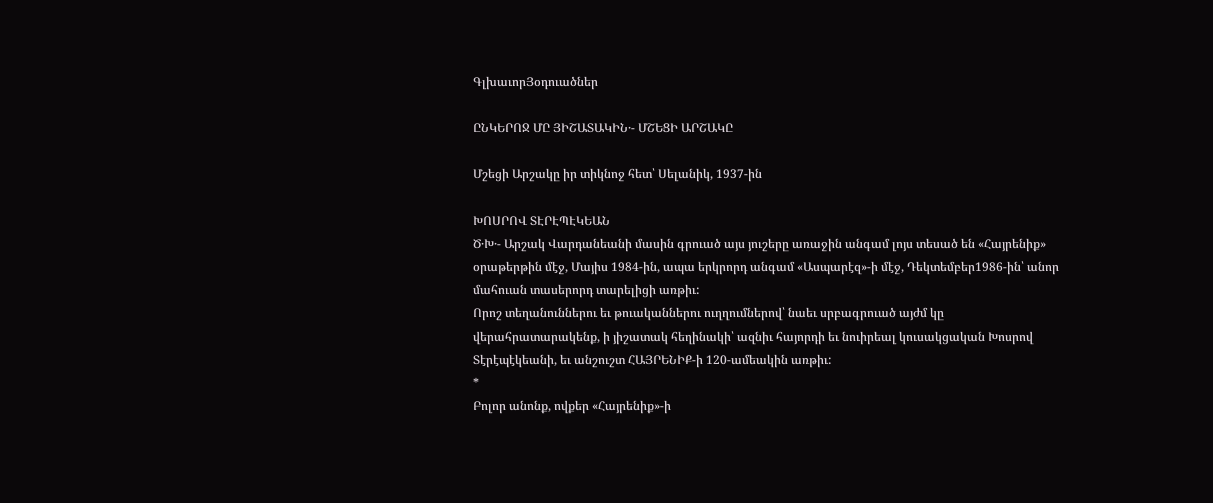ԳլխաւորՅօդուածներ

ԸՆԿԵՐՈՋ ՄԸ ՅԻՇԱՏԱԿԻՆ․- ՄՇԵՑԻ ԱՐՇԱԿԸ

Մշեցի Արշակը իր տիկնոջ հետ՝ Սելանիկ, 1937-ին

ԽՈՍՐՈՎ ՏԷՐԷՊԷԿԵԱՆ
Ծ․Խ․- Արշակ Վարդանեանի մասին գրուած այս յուշերը առաջին անգամ լոյս տեսած են «Հայրենիք» օրաթերթին մէջ, Մայիս 1984-ին, ապա երկրորդ անգամ «Ասպարէզ»-ի մէջ, Դեկտեմբեր1986-ին՝ անոր մահուան տասերորդ տարելիցի առթիւ:
Որոշ տեղանուններու եւ թուականներու ուղղումներով՝ նաեւ սրբագրուած այժմ կը վերահրատարակենք, ի յիշատակ հեղինակի՝ ազնիւ հայորդի եւ նուիրեալ կուսակցական Խոսրով Տէրէպէկեանի, եւ անշուշտ ՀԱՅՐԵՆԻՔ-ի 120-ամեակին առթիւ:
*
Բոլոր անոնք, ովքեր «Հայրենիք»-ի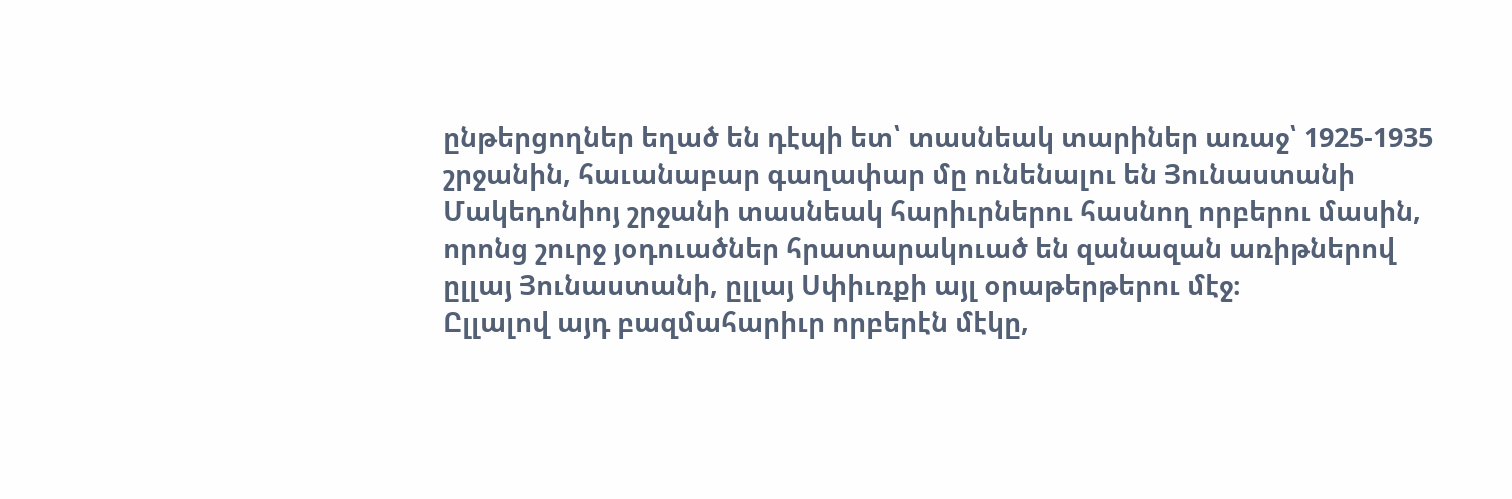ընթերցողներ եղած են դէպի ետ՝ տասնեակ տարիներ առաջ՝ 1925-1935 շրջանին, հաւանաբար գաղափար մը ունենալու են Յունաստանի Մակեդոնիոյ շրջանի տասնեակ հարիւրներու հասնող որբերու մասին, որոնց շուրջ յօդուածներ հրատարակուած են զանազան առիթներով ըլլայ Յունաստանի, ըլլայ Սփիւռքի այլ օրաթերթերու մէջ։
Ըլլալով այդ բազմահարիւր որբերէն մէկը,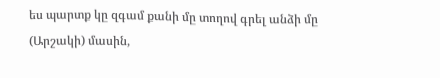ես պարտք կը զգամ քանի մը տողով գրել անձի մը (Արշակի) մասին,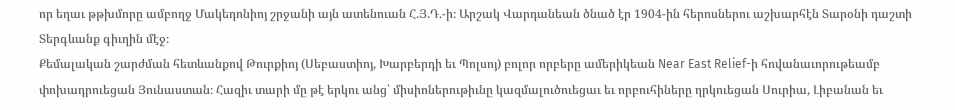որ եղաւ թթխմորը ամբողջ Մակեդոնիոյ շրջանի այն ատենուան Հ.Յ.Դ.-ի։ Արշակ Վարդանեան ծնած էր 1904-ին հերոսներու աշխարհէն Տարօնի դաշտի Տերգևանք գիւղին մէջ։
Քեմալական շարժման հետևանքով Թուրքիոյ (Սեբաստիոյ, Խարբերդի եւ Պոլսոյ) բոլոր որբերը ամերիկեան Near East Relief-ի հովանաւորութեամբ փոխադրուեցան Յունաստան։ Հազիւ տարի մը թէ երկու անց՝ միսիոներութիւնը կազմալուծուեցաւ եւ որբուհիները ղրկուեցան Սուրիա, Լիբանան եւ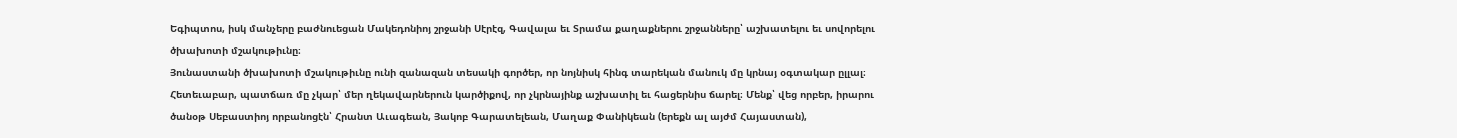Եգիպտոս, իսկ մանչերը բաժնուեցան Մակեդոնիոյ շրջանի Սէրէզ, Գավալա եւ Տրամա քաղաքներու շրջանները՝ աշխատելու եւ սովորելու ծխախոտի մշակութիւնը։
Յունաստանի ծխախոտի մշակութիւնը ունի զանազան տեսակի գործեր, որ նոյնիսկ հինգ տարեկան մանուկ մը կրնայ օգտակար ըլլալ։ Հետեւաբար, պատճառ մը չկար՝ մեր ղեկավարներուն կարծիքով, որ չկրնայինք աշխատիլ եւ հացերնիս ճարել։ Մենք՝ վեց որբեր, իրարու ծանօթ Սեբաստիոյ որբանոցէն՝ Հրանտ Աւագեան, Յակոբ Գարատելեան, Մաղաք Փանիկեան (երեքն ալ այժմ Հայաստան),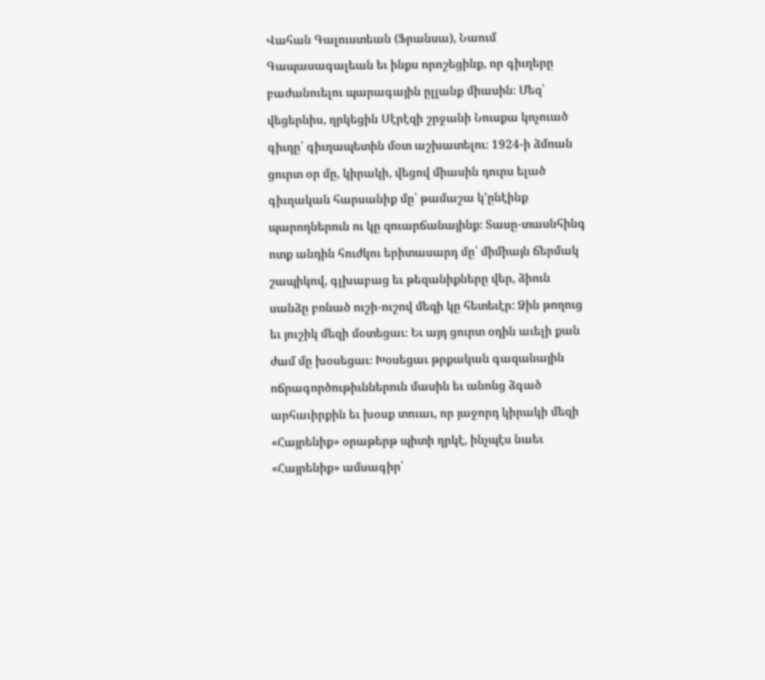Վահան Գալուստեան (Ֆրանսա), Նաում Գապասագալեան եւ ինքս որոշեցինք, որ գիւղերը բաժանուելու պարագային ըլլանք միասին։ Մեզ՝ վեցերնիս, ղրկեցին Սէրէզի շրջանի Նուսքա կոչուած գիւղը՝ գիւղապետին մօտ աշխատելու։ 1924-ի ձմռան ցուրտ օր մը, կիրակի, վեցով միասին դուրս ելած գիւղական հարսանիք մը՝ թամաշա կ՚ընէինք պարողներուն ու կը զուարճանայինք։ Տասը-տասնհինգ ոտք անդին հուժկու երիտասարդ մը՝ միմիայն ճերմակ շապիկով, գլխաբաց եւ թեզանիքները վեր, ձիուն սանձը բռնած ուշի-ուշով մեզի կը հետեւէր: Ձին թողուց եւ յուշիկ մեզի մօտեցաւ։ Եւ այդ ցուրտ օդին աւելի քան ժամ մը խօսեցաւ։ Խօսեցաւ թրքական գազանային ոճրագործութիւններուն մասին եւ անոնց ձգած արհաւիրքին եւ խօսք տուաւ, որ յաջորդ կիրակի մեզի «Հայրենիք» օրաթերթ պիտի ղրկէ, ինչպէս նաեւ «Հայրենիք» ամսագիր՝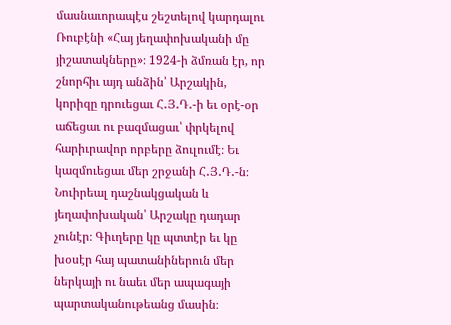մասնաւորապէս շեշտելով կարդալու Ռուբէնի «Հայ յեղափոխականի մը յիշատակները»։ 1924-ի ձմռան էր, որ շնորհիւ այդ անձին՝ Արշակին, կորիզը դրուեցաւ Հ․Յ․Դ․-ի եւ օրէ-օր աճեցաւ ու բազմացաւ՝ փրկելով հարիւրավոր որբերը ձուլումէ։ Եւ կազմուեցաւ մեր շրջանի Հ․Յ․Դ․-ն։
Նուիրեալ դաշնակցական և յեղափոխական՝ Արշակը դադար չունէր։ Գիւղերը կը պտտէր եւ կը խօսէր հայ պատանիներուն մեր ներկայի ու նաեւ մեր ապագայի պարտականութեանց մասին։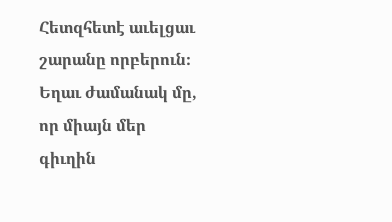Հետզհետէ աւելցաւ շարանը որբերուն։ Եղաւ ժամանակ մը, որ միայն մեր գիւղին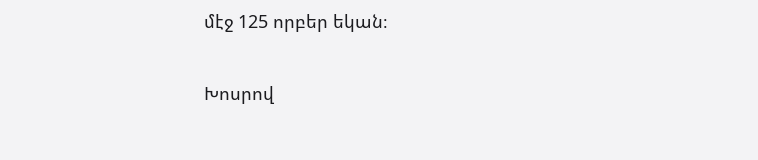մէջ 125 որբեր եկան։

Խոսրով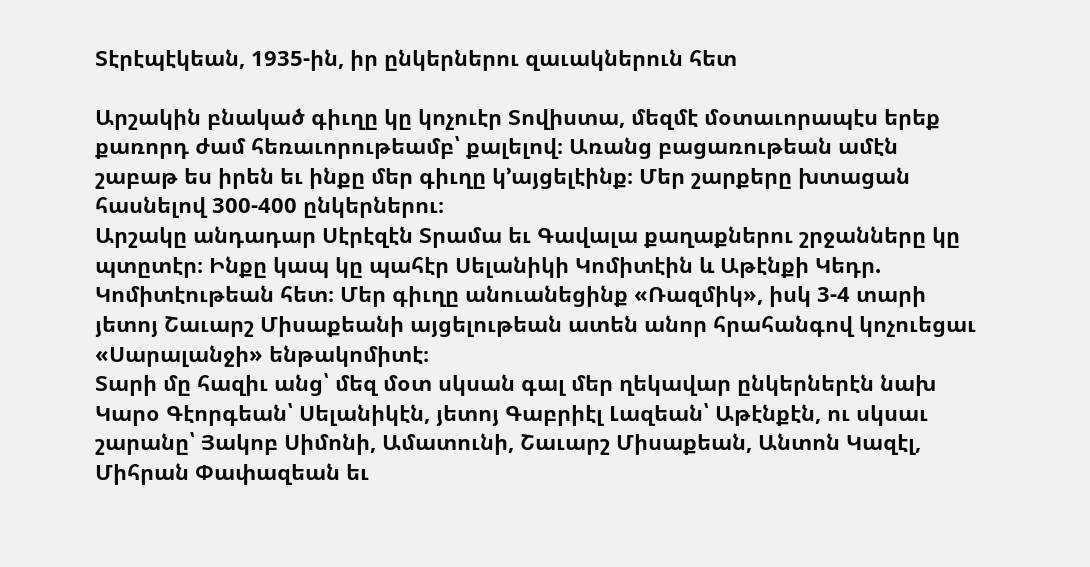Տէրէպէկեան, 1935-ին, իր ընկերներու զաւակներուն հետ

Արշակին բնակած գիւղը կը կոչուէր Տովիստա, մեզմէ մօտաւորապէս երեք քառորդ ժամ հեռաւորութեամբ՝ քալելով։ Առանց բացառութեան ամէն շաբաթ ես իրեն եւ ինքը մեր գիւղը կ՚այցելէինք։ Մեր շարքերը խտացան հասնելով 300-400 ընկերներու։
Արշակը անդադար Սէրէզէն Տրամա եւ Գավալա քաղաքներու շրջանները կը պտըտէր։ Ինքը կապ կը պահէր Սելանիկի Կոմիտէին և Աթէնքի Կեդր. Կոմիտէութեան հետ։ Մեր գիւղը անուանեցինք «Ռազմիկ», իսկ 3-4 տարի յետոյ Շաւարշ Միսաքեանի այցելութեան ատեն անոր հրահանգով կոչուեցաւ «Սարալանջի» ենթակոմիտէ։
Տարի մը հազիւ անց՝ մեզ մօտ սկսան գալ մեր ղեկավար ընկերներէն նախ Կարօ Գէորգեան՝ Սելանիկէն, յետոյ Գաբրիէլ Լազեան՝ Աթէնքէն, ու սկսաւ շարանը՝ Յակոբ Սիմոնի, Ամատունի, Շաւարշ Միսաքեան, Անտոն Կազէլ, Միհրան Փափազեան եւ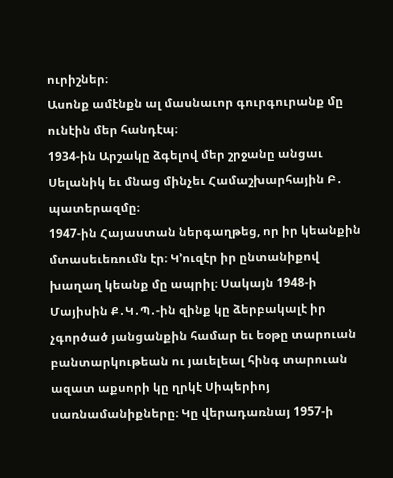ուրիշներ։
Ասոնք ամէնքն ալ մասնաւոր գուրգուրանք մը ունէին մեր հանդէպ։
1934-ին Արշակը ձգելով մեր շրջանը անցաւ Սելանիկ եւ մնաց մինչեւ Համաշխարհային Բ․ պատերազմը։
1947-ին Հայաստան ներգաղթեց, որ իր կեանքին մտասեւեռումն էր։ Կ՚ուզէր իր ընտանիքով խաղաղ կեանք մը ապրիլ։ Սակայն 1948-ի Մայիսին Ք․Կ․Պ․-ին զինք կը ձերբակալէ իր չգործած յանցանքին համար եւ եօթը տարուան բանտարկութեան ու յաւելեալ հինգ տարուան ազատ աքսորի կը ղրկէ Սիպերիոյ սառնամանիքները։ Կը վերադառնայ 1957-ի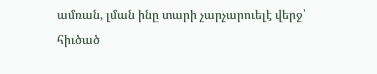ամռան, լման ինը տարի չարչարուելէ վերջ՝ հիւծած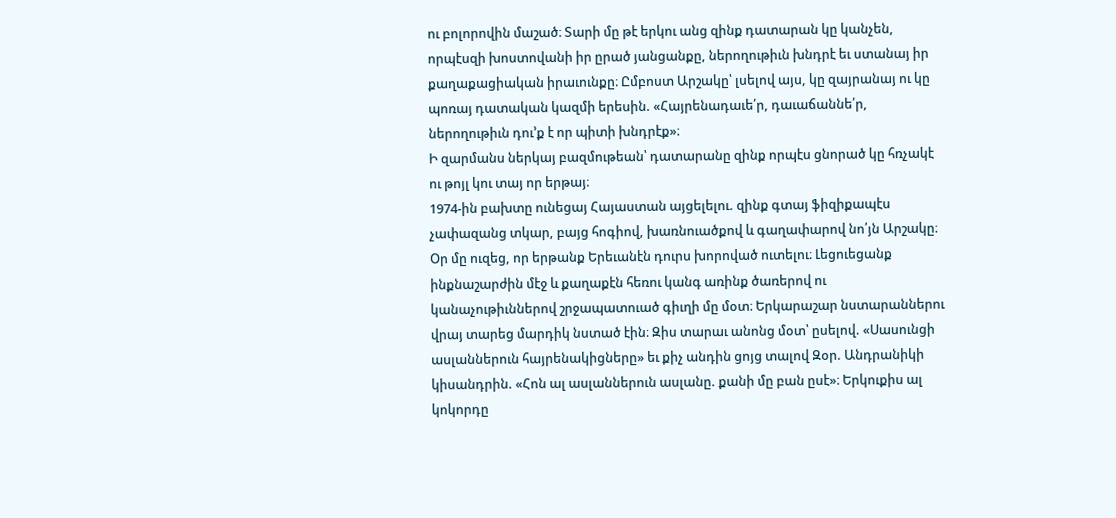ու բոլորովին մաշած։ Տարի մը թէ երկու անց զինք դատարան կը կանչեն, որպէսզի խոստովանի իր ըրած յանցանքը, ներողութիւն խնդրէ եւ ստանայ իր քաղաքացիական իրաւունքը։ Ըմբոստ Արշակը՝ լսելով այս, կը զայրանայ ու կը պոռայ դատական կազմի երեսին. «Հայրենադաւե՛ր, դաւաճաննե՛ր, ներողութիւն դու՚ք է որ պիտի խնդրէք»։
Ի զարմանս ներկայ բազմութեան՝ դատարանը զինք որպէս ցնորած կը հռչակէ ու թոյլ կու տայ որ երթայ։
1974-ին բախտը ունեցայ Հայաստան այցելելու. զինք գտայ ֆիզիքապէս չափազանց տկար, բայց հոգիով, խառնուածքով և գաղափարով նո՛յն Արշակը։
Օր մը ուզեց, որ երթանք Երեւանէն դուրս խորոված ուտելու։ Լեցուեցանք ինքնաշարժին մէջ և քաղաքէն հեռու կանգ առինք ծառերով ու կանաչութիւններով շրջապատուած գիւղի մը մօտ։ Երկարաշար նստարաններու վրայ տարեց մարդիկ նստած էին։ Զիս տարաւ անոնց մօտ՝ ըսելով. «Սասունցի ասլաններուն հայրենակիցները» եւ քիչ անդին ցոյց տալով Զօր. Անդրանիկի կիսանդրին. «Հոն ալ ասլաններուն ասլանը. քանի մը բան ըսէ»։ Երկուքիս ալ կոկորդը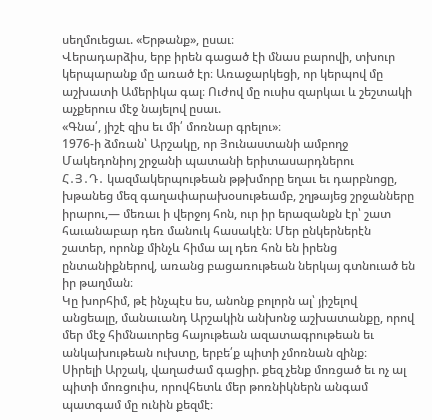սեղմուեցաւ. «Երթանք», ըսաւ։
Վերադարձիս, երբ իրեն գացած էի մնաս բարովի, տխուր կերպարանք մը առած էր։ Առաջարկեցի, որ կերպով մը աշխատի Ամերիկա գալ։ Ուժով մը ուսիս զարկաւ և շեշտակի աչքերուս մէջ նայելով ըսաւ.
«Գնա՛, յիշէ զիս եւ մի՛ մոռնար գրելու»։
1976-ի ձմռան՝ Արշակը, որ Յունաստանի ամբողջ Մակեդոնիոյ շրջանի պատանի երիտասարդներու
Հ․Յ․Դ․ կազմակերպութեան թթխմորը եղաւ եւ դարբնոցը, խթանեց մեզ գաղափարախօսութեամբ, շղթայեց շրջանները իրարու,— մեռաւ ի վերջոյ հոն, ուր իր երազանքն էր՝ շատ հաւանաբար դեռ մանուկ հասակէն։ Մեր ընկերներէն շատեր, որոնք մինչև հիմա ալ դեռ հոն են իրենց ընտանիքներով, առանց բացառութեան ներկայ գտնուած են իր թաղման։
Կը խորհիմ, թէ ինչպէս ես, անոնք բոլորն ալ՝ յիշելով անցեալը, մանաւանդ Արշակին անխոնջ աշխատանքը, որով մեր մէջ հիմնաւորեց հայութեան ազատագրութեան եւ անկախութեան ուխտը, երբե՛ք պիտի չմոռնան զինք։
Սիրելի Արշակ, վաղաժամ գացիր. քեզ չենք մոռցած եւ ոչ ալ պիտի մոռցուիս, որովհետև մեր թոռնիկներն անգամ պատգամ մը ունին քեզմէ։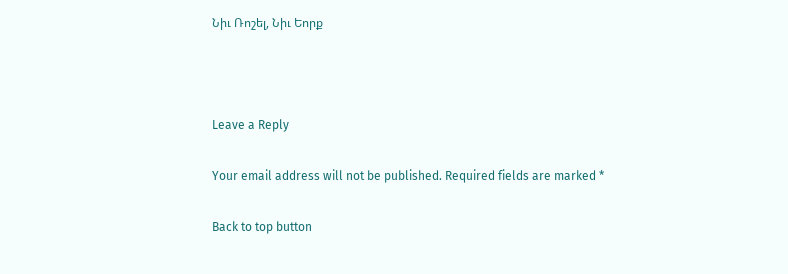Նիւ Ռոշել, Նիւ Եորք



Leave a Reply

Your email address will not be published. Required fields are marked *

Back to top button